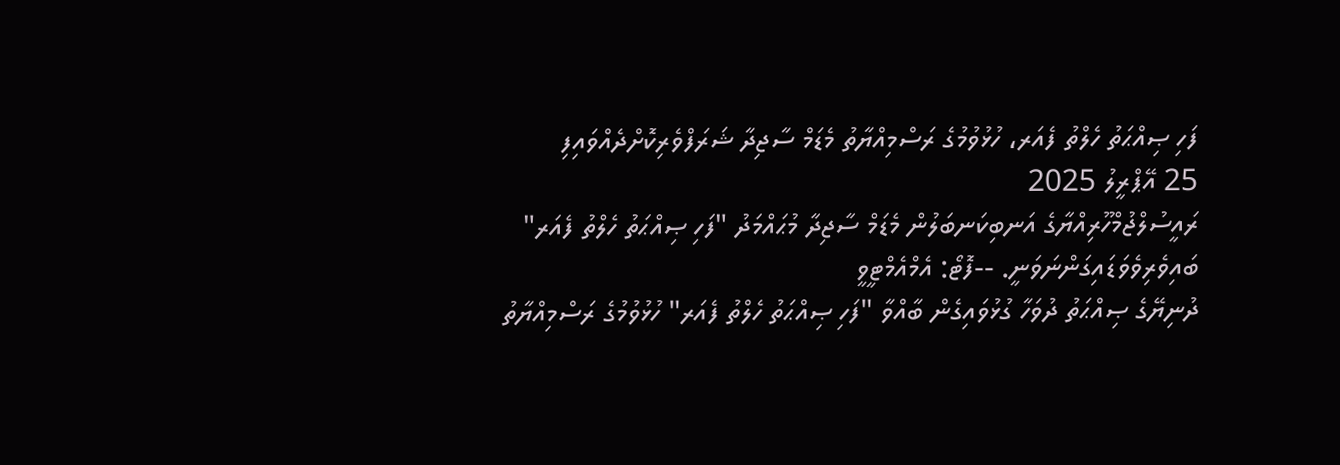ފަހި ޞިއްޙަތު ހެލްތު ފެއަރ، ހުޅުވުމުގެ ރަސްމިއްޔާތު މެޑަމް ސާޖިދާ ޝަރަފްވެރިކޮށްދެއްވައިފި
25 އޭޕްރީލު 2025
ރައީސުލްޖުމްހޫރިއްޔާގެ އަނބިކަނބަލުން މެޑަމް ސާޖިދާ މުޙައްމަދު "ފަހި ޞިއްޙަތު ހެލްތު ފެއަރ" ބައިވެރިވެވަޑައިގަންނަވަނީ. --ފޮޓޯ: އެމްއެމްޓީވީ
ދުނިޔޭގެ ޞިއްޙަތު ދުވަހާ ގުޅުވައިގެން ބާއްވާ "ފަހި ޞިއްޙަތު ހެލްތު ފެއަރ" ހުޅުވުމުގެ ރަސްމިއްޔާތު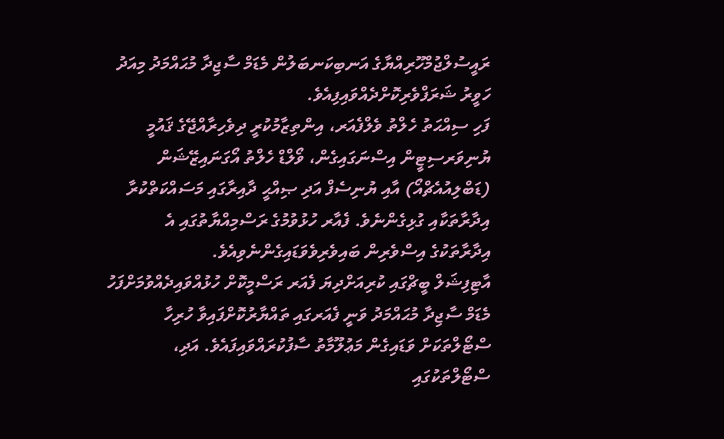ރައީސުލްޖުމްހޫރިއްޔާގެ އަނބިކަނބަލުން މެޑަމް ސާޖިދާ މުޙައްމަދު މިއަދު ހަވީރު ޝަރަފްވެރިކޮށްދެއްވައިފިއެވެ.
ފަހި ސިއްޙަތު ހެލްތު ވެލްފެއަރ، އިންތިޒާމުކުރީ ދިވެހިރާއްޖޭގެ ޤައުމީ ޔުނިވަރސިޓީން އިސްނަގައިގެން، ވޯލްޑް ހެލްތު އޯގަނައިޒޭޝަން (ޑަބްލިއުއެޗްއޯ) އާއި ޔުނިސެފް އަދި ޞިއްޙީ ދާއިރާގައި މަސައްކަތްކުރާ އިދާރާތަކާއި ގުޅިގެންނެވެ. ފެއާރ ހުޅުވުމުގެ ރަސްމިއްޔާތުގައި އެ އިދާރާތަކުގެ އިސްވެރިން ބައިވެރިވެވަޑައިގެންނެވިއެވެ.
އާޓިފިޝަލް ބީޗްގައި ކުރިއަށްދިޔަ ފެއަރ ރަސްމީކޮށް ހުޅުއްވައިދެއްވުމަށްފަހު މެޑަމް ސާޖިދާ މުޙައްމަދު ވަނީ ފެއަރގައި ތައްޔާރުކޮށްފައިވާ ހުރިހާ ސްޓޯލްތަކަށް ވަޑައިގެން މަޢުލޫމާތު ސާފުކުރައްވައިފައެވެ. އަދި، ސްޓޯލްތަކުގައި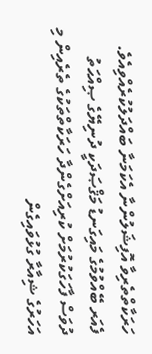ހަރަކާތްތެރިވާ އޮފިޝަލުންނާ އެކަމަނާ ބައްދަލުކުރެއްވިއެވެ.
ފެއަރ ބޭއްވުމުގެ މައިގަނޑު މަޤްޞަދަކީ ދުނިޔޭގެ ޞިއްޙަތު ދުވަސް ފާހަގަކުރުމަށް ކުރިއަށްގެންދާ ހަރަކާތްތަކުގެ ތެރެއިން މި އަހަރުގެ ޝިއާރާ ގުޅުވައިގެން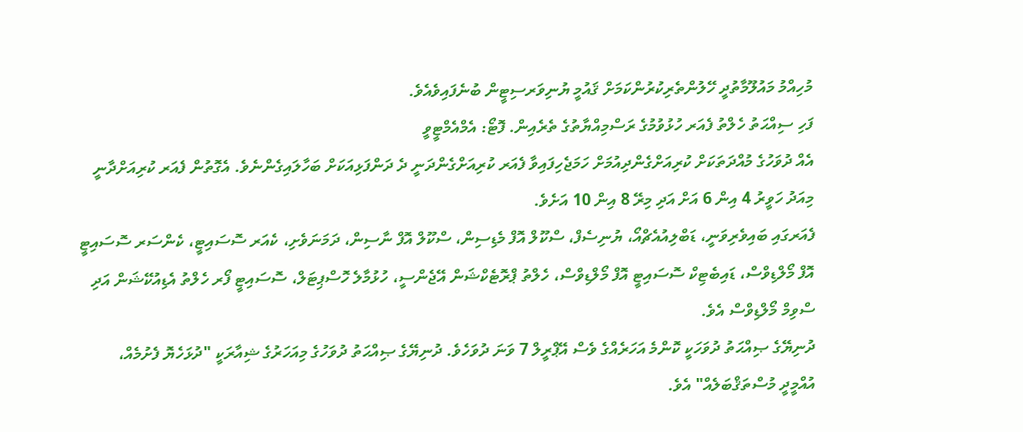މުހިއްމު މައުލޫމާތުދީ ހޭލުންތެރިކުރުންކަމަށް ޤައުމީ ޔުނިވަރސިޓީން ބުނެފައިވެއެވެ.
ފަހި ސިއްޙަތު ހެލްތު ފެއަރ ހުޅުވުމުގެ ރަސްމިއްޔާތުގެ ތެރެއިން. ފޮޓޯ: އެމްއެމްޓީވީ
އެއް ދުވަހުގެ މުއްދަތަކަށް ކުރިއަށްގެންދިއުމަށް ހަމަޖެހިފައިވާ ފެއަރ ކުރިއަށްގެންދަނީ ދެ ދަންފަޅިއަކަށް ބަހާލައިގެންނެވެ. އެގޮތުން ފެއަރ ކުރިއަށްދާނީ މިއަދު ހަވީރު 4 އިން 6 އަށް އަދި މިރޭ 8 އިން 10 އަށެވެ.
ފެއަރގައި ބައިވެރިވަނީ، ޑަބްލިއުއެޗްއޯ، ޔުނިސެފް، ސްކޫލް އޮފް މެޑިސިން، ސްކޫލް އޮފް ނާސިން، ދަމަނަވެށި، ކެއަރ ސޮސައިޓީ، ކެންސަރ ސޮސައިޓީ އޮފް މޯލްޑިވްސް، ޑައިބެޓިކް ސޮސައިޓީ އޮފް މޯލްޑިވްސް، ހެލްތު ޕްރޮޓެކްޝަން އޭޖެންސީ، ހުޅުމާލެ ހޮސްޕިޓަލް، ސޮސައިޓީ ފޯރ ހެލްތު އެޑިއުކޭޝަން އަދި ސްވިމް މޯލްޑިވްސް އެވެ.
ދުނިޔޭގެ ޞިއްޙަތު ދުވަހަކީ ކޮންމެ އަހަރެއްގެ ވެސް އޭޕްރީލް 7 ވަނަ ދުވަހެވެ. ދުނިޔޭގެ ޞިއްޙަތު ދުވަހުގެ މިއަހަރުގެ ޝިއާރަކީ "ދުޅަހެޔޮ ފެށުމެއް، އުއްމީދީ މުސްތަޤްބަލެއް" އެވެ.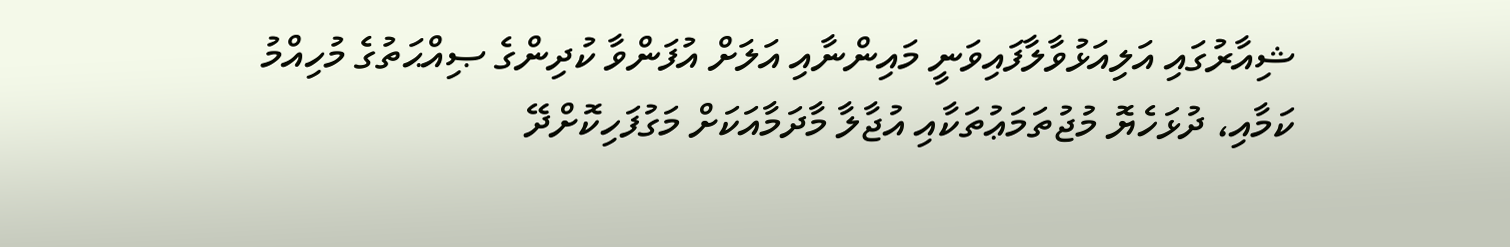ޝިއާރުގައި އަލިއަޅުވާލާފައިވަނީ މައިންނާއި އަލަށް އުފަންވާ ކުދިންގެ ޞިއްޙަތުގެ މުހިއްމު ކަމާއި، ދުޅަހެޔޮ މުޖުތަމަޢުތަކާއި އުޖާލާ މާދަމާއަކަށް މަގުފަހިކޮށްދޭ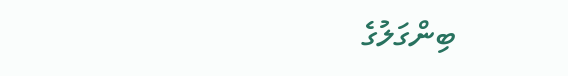ބިންގަލުގެ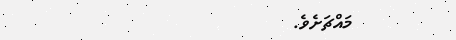މައްޗަށެވެ.